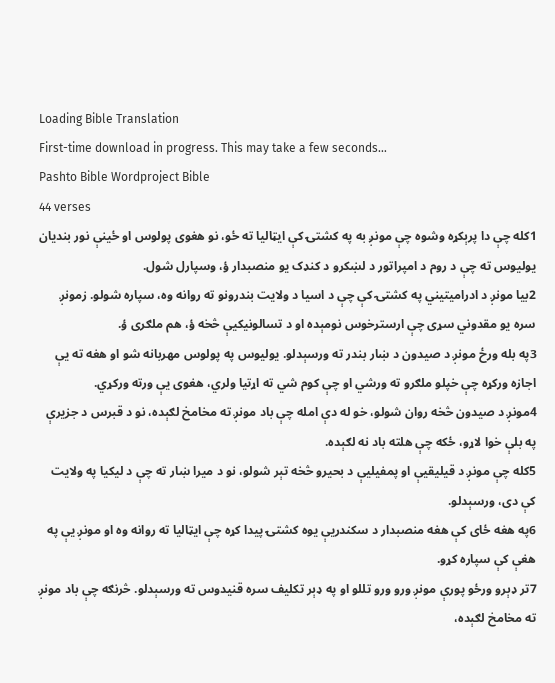Loading Bible Translation
First-time download in progress. This may take a few seconds…
Pashto Bible Wordproject Bible
44 verses
1کله چې دا پرېکړه وشوه چې مونږ به په کشتۍ کې ایټالیا ته ځو، نو هغوی پولوس او ځینې نور بندیان یولیوس ته چې د روم د امپراتور د لښکرو د کنډک یو منصبدار ؤ، وسپارل شول.
2بیا مونږ د ادرامیتیني په کشتۍ کې چې د اسیا د ولایت بندرونو ته روانه وه، سپاره شولو. زمونږ سره یو مقدوني سړی چې ارسترخوس نومېده او د تسالونیکیې څخه ؤ، هم ملګری ؤ.
3په بله ورځ مونږ د صیدون د ښار بندر ته ورسېدلو. یولیوس په پولوس مهربانه شو او هغه ته یې اجازه ورکړه چې خپلو ملګرو ته ورشي او چې کوم شي ته اړتیا ولري، هغوی یې ورته ورکړي.
4مونږ د صیدون څخه روان شولو، خو له دې امله چې باد مونږ ته مخامخ لګېده، نو د قبرس د جزیرې په بلې خوا لاړو، ځکه چې هلته باد نه لګېده.
5کله چې مونږ د قیلیقیې او پمفیلیې د بحیرو څخه تېر شولو، نو د میرا ښار ته چې د لیکیا په ولایت کې دی، ورسېدلو.
6په هغه ځای کې هغه منصبدار د سکندریې یوه کشتۍ پیدا کړه چې ایټالیا ته روانه وه او مونږ یې په هغې کې سپاره کړو.
7تر ډېرو ورځو پورې مونږ ورو ورو تللو او په ډېر تکلیف سره قنیدوس ته ورسېدلو. څرنګه چې باد مونږ ته مخامخ لګېده،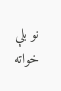نو بلې خواته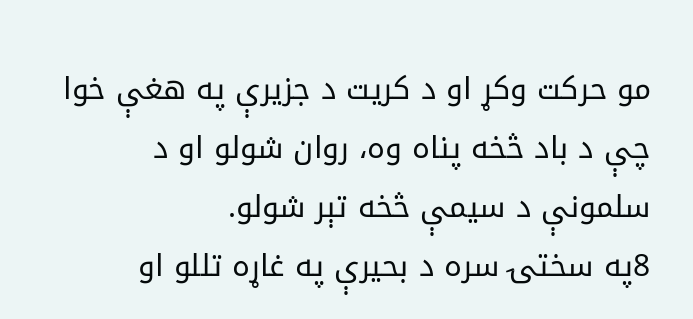مو حرکت وکړ او د کریت د جزیرې په هغې خوا چې د باد څخه پناه وه، روان شولو او د سلمونې د سیمې څخه تېر شولو.
8په سختۍ سره د بحیرې په غاړه تللو او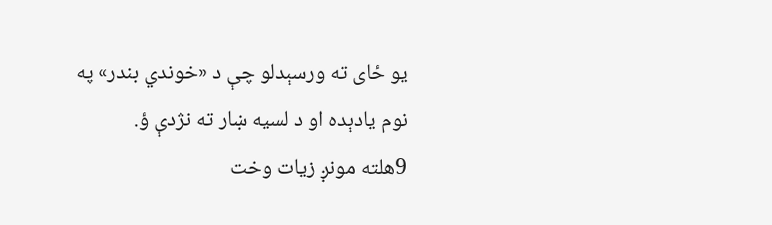یو ځای ته ورسېدلو چې د «خوندي بندر» په نوم یادېده او د لسیه ښار ته نژدې ؤ.
9هلته مونږ زیات وخت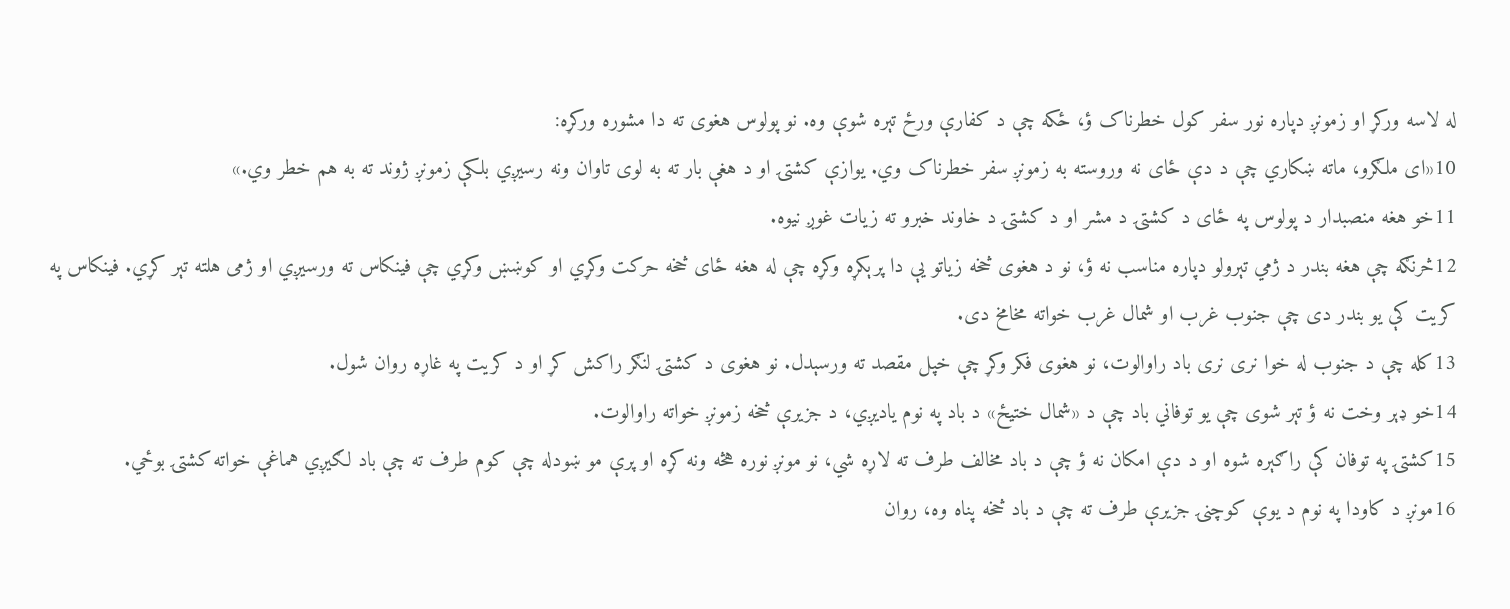له لاسه ورکړ او زمونږ دپاره نور سفر کول خطرناک ؤ، ځکه چې د کفارې ورځ تېره شوې وه. نو پولوس هغوی ته دا مشوره ورکړه:
10«ای ملګرو، ماته ښکاري چې د دې ځای نه وروسته به زمونږ سفر خطرناک وي. یوازې کشتۍ او د هغې بار ته به لوی تاوان ونه رسیږي بلکې زمونږ ژوند ته به هم خطر وي.»
11خو هغه منصبدار د پولوس په ځای د کشتۍ د مشر او د کشتۍ د خاوند خبرو ته زیات غوږ نیوه.
12څرنګه چې هغه بندر د ژمي تېرولو دپاره مناسب نه ؤ، نو د هغوی څخه زیاتو یې دا پرېکړه وکړه چې له هغه ځای څخه حرکت وکړي او کوښښ وکړي چې فینکاس ته ورسیږي او ژمی هلته تېر کړي. فینکاس په کریت کې یو بندر دی چې جنوب غرب او شمال غرب خواته مخامخ دی.
13کله چې د جنوب له خوا نری نری باد راوالوت، نو هغوی فکر وکړ چې خپل مقصد ته ورسېدل. نو هغوی د کشتۍ لنګر راکش کړ او د کریت په غاړه روان شول.
14خو ډېر وخت نه ؤ تېر شوی چې یو توفاني باد چې د «شمال ختیځ» د باد په نوم یادیږي، د جزیرې څخه زمونږ خواته راوالوت.
15کشتۍ په توفان کې راګېره شوه او د دې امکان نه ؤ چې د باد مخالف طرف ته لاړه شي، نو مونږ نوره هڅه ونه کړه او پرې مو ښودله چې کوم طرف ته چې باد لګیږي هماغې خواته کشتۍ بوځي.
16مونږ د کاودا په نوم د یوې کوچنۍ جزیرې طرف ته چې د باد څخه پناه وه، روان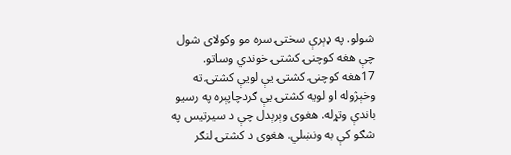شولو. په ډېرې سختۍ سره مو وکولای شول چې هغه کوچنۍ کشتۍ خوندي وساتو.
17هغه کوچنۍ کشتۍ یې لویې کشتۍ ته وخېژوله او لویه کشتۍ یې ګردچاپېره په رسیو باندې وتړله. هغوی وېرېدل چې د سیرتیس په شګو کې به ونښلي. هغوی د کشتۍ لنګر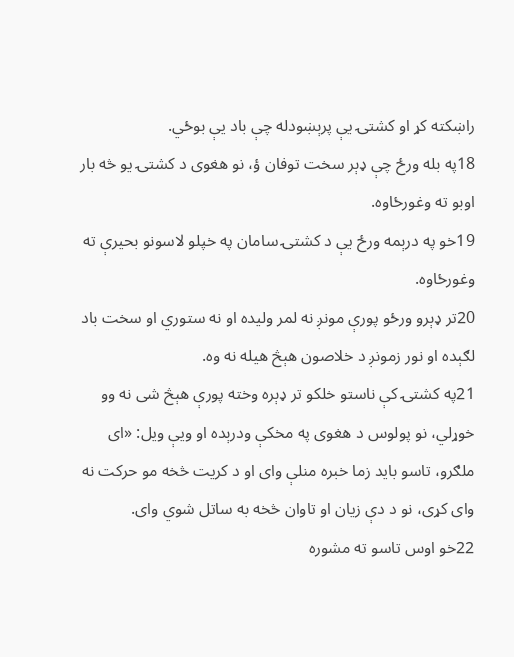راښکته کړ او کشتۍ یې پرېښودله چې باد یې بوځي.
18په بله ورځ چې ډېر سخت توفان ؤ، نو هغوی د کشتۍ یو څه بار اوبو ته وغورځاوه.
19خو په درېمه ورځ یې د کشتۍ سامان په خپلو لاسونو بحیرې ته وغورځاوه.
20تر ډېرو ورځو پورې مونږ نه لمر ولیده او نه ستوري او سخت باد لګېده او نور زمونږ د خلاصون هېڅ هیله نه وه.
21په کشتۍ کې ناستو خلکو تر ډېره وخته پورې هېڅ شی نه وو خوړلي، نو پولوس د هغوی په مخکې ودرېده او ویې ویل: «ای ملګرو، تاسو باید زما خبره منلې وای او د کریت څخه مو حرکت نه وای کړی، نو د دې زیان او تاوان څخه به ساتل شوي وای.
22خو اوس تاسو ته مشوره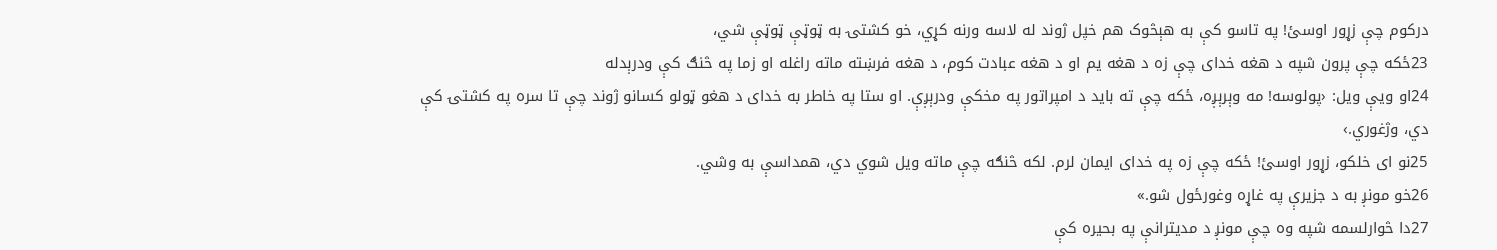درکوم چې زړور اوسئ! په تاسو کې به هېڅوک هم خپل ژوند له لاسه ورنه کړي، خو کشتۍ به ټوټې ټوټې شي،
23ځکه چې پرون شپه د هغه خدای چې زه د هغه یم او د هغه عبادت کوم، د هغه فرښته ماته راغله او زما په څنګ کې ودرېدله
24او ویې ویل: ‹پولوسه! مه وېرېږه، ځکه چې ته باید د امپراتور په مخکې ودرېږې. او ستا په خاطر به خدای د هغو ټولو کسانو ژوند چې تا سره په کشتۍ کې دي، وژغوري.›
25نو ای خلکو، زړور اوسئ! ځکه چې زه په خدای ایمان لرم. لکه څنګه چې ماته ویل شوي دي، همداسې به وشي.
26خو مونږ به د جزیرې په غاړه وغورځول شو.»
27دا څوارلسمه شپه وه چې مونږ د مدیترانې په بحیره کې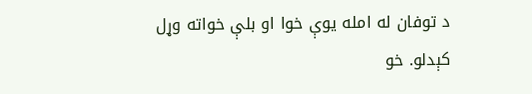د توفان له امله یوې خوا او بلې خواته وړل کېدلو. خو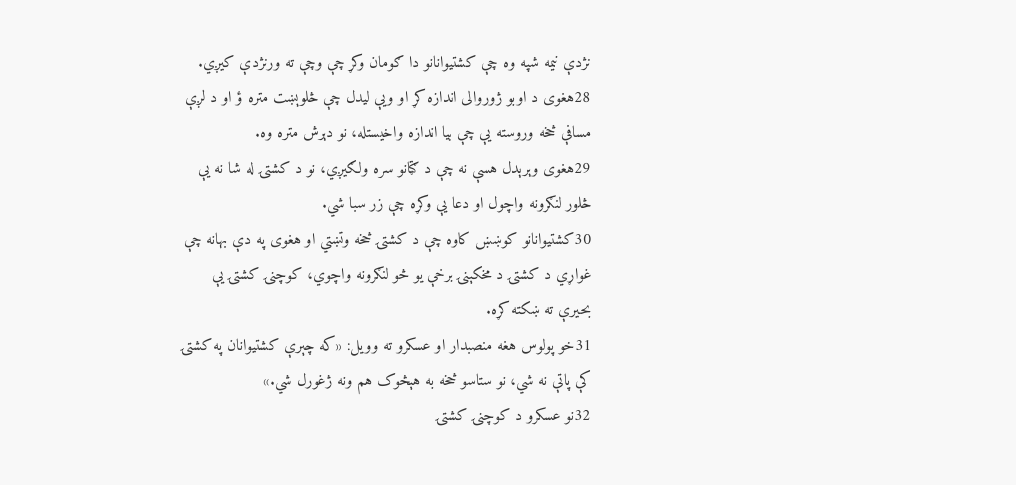نژدې نیمه شپه وه چې کشتیوانانو دا ګومان وکړ چې وچې ته ورنژدې کیږي.
28هغوی د اوبو ژوروالی اندازه کړ او ویې لیدل چې څلوېښت متره ؤ او د لږې مسافې څخه وروسته یې چې بیا اندازه واخیستله، نو دېرش متره وه.
29هغوی وېرېدل هسې نه چې د ګټانو سره ولګیږي، نو د کشتۍ له شا نه یې څلور لنګرونه واچول او دعا یې وکړه چې زر سبا شي.
30کشتیوانانو کوښښ کاوه چې د کشتۍ څخه وتښتي او هغوی په دې بهانه چې غواړي د کشتۍ د مخکېنۍ برخې یو څو لنګرونه واچوي، کوچنۍ کشتۍ یې بحیرې ته ښکته کړه.
31خو پولوس هغه منصبدار او عسکرو ته وویل: «که چېرې کشتیوانان په کشتۍ کې پاتې نه شي، نو ستاسو څخه به هېڅوک هم ونه ژغورل شي.»
32نو عسکرو د کوچنۍ کشتۍ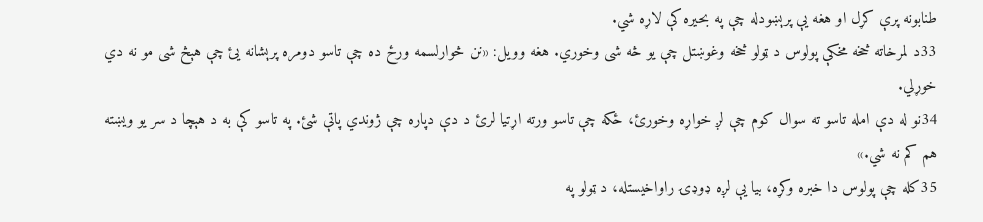طنابونه پرې کړل او هغه یې پرېښودله چې په بحیره کې لاړه شي.
33د لمرخاته څخه مخکې پولوس د ټولو څخه وغوښتل چې یو څه شی وخوري. هغه وویل: «نن څوارلسمه ورځ ده چې تاسو دومره پرېشانه یئ چې هېڅ شی مو نه دي خوړلي.
34نو له دې امله تاسو ته سوال کوم چې لږ خواړه وخورئ، ځکه چې تاسو ورته اړتیا لرئ د دې دپاره چې ژوندي پاتې شئ. په تاسو کې به د هېچا د سر یو ویښته هم کم نه شي.»
35کله چې پولوس دا خبره وکړه، بیا یې لږه ډوډۍ راواخیستله، د ټولو په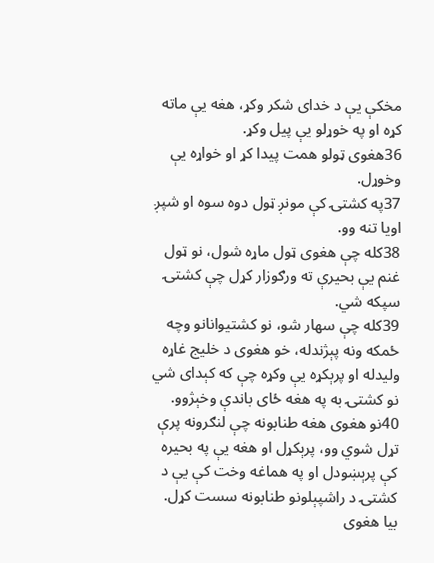مخکې یې د خدای شکر وکړ، هغه یې ماته کړه او په خوړلو یې پیل وکړ.
36هغوی ټولو همت پیدا کړ او خواړه یې وخوړل.
37په کشتۍ کې مونږ ټول دوه سوه او شپږ اویا تنه وو.
38کله چې هغوی ټول ماړه شول، نو ټول غنم یې بحیرې ته ورګوزار کړل چې کشتۍ سپکه شي.
39کله چې سهار شو، نو کشتیوانانو وچه ځمکه ونه پېژندله، خو هغوی د خلیج غاړه ولیدله او پرېکړه یې وکړه چې که کېدای شي نو کشتۍ به په هغه ځای باندې وخېژوو.
40نو هغوی هغه طنابونه چې لنګرونه پرې تړل شوي وو، پرېکړل او هغه یې په بحیره کې پرېښودل او په هماغه وخت کې یې د کشتۍ د راشپېلونو طنابونه سست کړل. بیا هغوی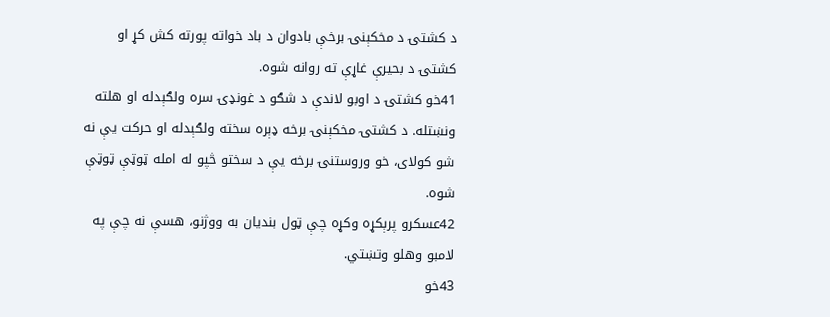د کشتۍ د مخکېنۍ برخې بادوان د باد خواته پورته کش کړ او کشتۍ د بحیرې غاړې ته روانه شوه.
41خو کشتۍ د اوبو لاندې د شګو د غونډۍ سره ولګېدله او هلته ونښتله. د کشتۍ مخکېنۍ برخه ډېره سخته ولګېدله او حرکت یې نه شو کولای، خو وروستنۍ برخه یې د سختو څپو له امله ټوټې ټوټې شوه.
42عسکرو پرېکړه وکړه چې ټول بندیان به ووژنو، هسې نه چې په لامبو وهلو وتښتي.
43خو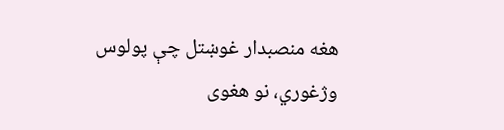هغه منصبدار غوښتل چې پولوس وژغوري، نو هغوی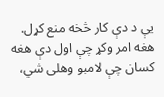یې د دې کار څخه منع کړل. هغه امر وکړ چې اول دې هغه کسان چې لامبو وهلی شي،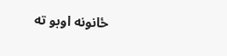ځانونه اوبو ته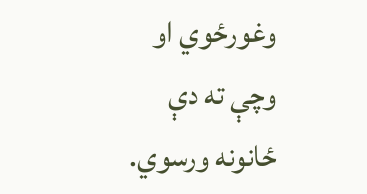وغورځوي او وچې ته دې ځانونه ورسوي.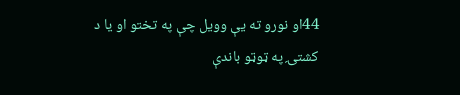44او نورو ته یې وویل چې په تختو او یا د کشتۍ په ټوټو باندې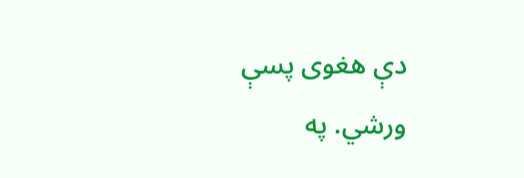دې هغوی پسې ورشي. په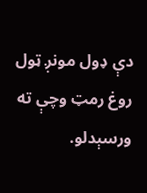دې ډول مونږ ټول روغ رمټ وچې ته ورسېدلو.